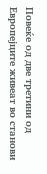Повеќе од две третини од Европејците живеат во станови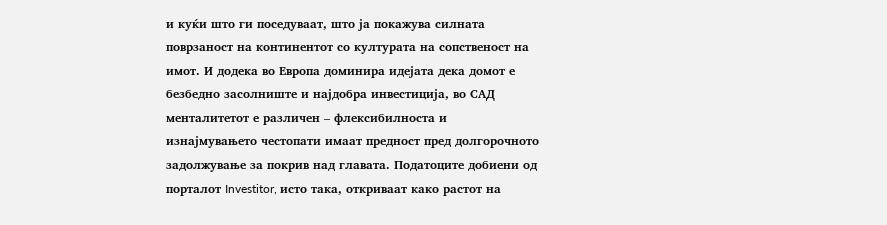и куќи што ги поседуваат, што ја покажува силната поврзаност на континентот со културата на сопственост на имот. И додека во Европа доминира идејата дека домот е безбедно засолниште и најдобра инвестиција, во САД менталитетот е различен – флексибилноста и изнајмувањето честопати имаат предност пред долгорочното задолжување за покрив над главата. Податоците добиени од порталот Investitor, исто така, откриваат како растот на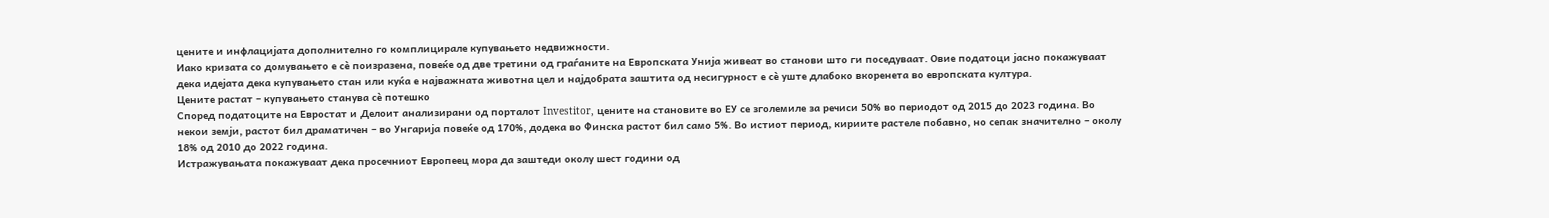цените и инфлацијата дополнително го комплицирале купувањето недвижности.
Иако кризата со домувањето е сè поизразена, повеќе од две третини од граѓаните на Европската Унија живеат во станови што ги поседуваат. Овие податоци јасно покажуваат дека идејата дека купувањето стан или куќа е најважната животна цел и најдобрата заштита од несигурност е сè уште длабоко вкоренета во европската култура.
Цените растат – купувањето станува сè потешко
Според податоците на Евростат и Делоит анализирани од порталот Investitor, цените на становите во ЕУ се зголемиле за речиси 50% во периодот од 2015 до 2023 година. Во некои земји, растот бил драматичен – во Унгарија повеќе од 170%, додека во Финска растот бил само 5%. Во истиот период, кириите растеле побавно, но сепак значително – околу 18% од 2010 до 2022 година.
Истражувањата покажуваат дека просечниот Европеец мора да заштеди околу шест години од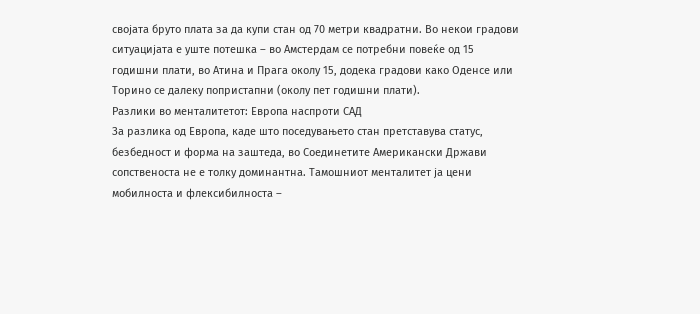својата бруто плата за да купи стан од 70 метри квадратни. Во некои градови ситуацијата е уште потешка – во Амстердам се потребни повеќе од 15 годишни плати, во Атина и Прага околу 15, додека градови како Оденсе или Торино се далеку попристапни (околу пет годишни плати).
Разлики во менталитетот: Европа наспроти САД
За разлика од Европа, каде што поседувањето стан претставува статус, безбедност и форма на заштеда, во Соединетите Американски Држави сопственоста не е толку доминантна. Тамошниот менталитет ја цени мобилноста и флексибилноста –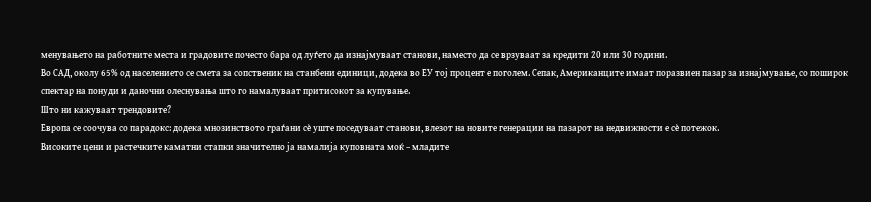менувањето на работните места и градовите почесто бара од луѓето да изнајмуваат станови, наместо да се врзуваат за кредити 20 или 30 години.
Во САД, околу 65% од населението се смета за сопственик на станбени единици, додека во ЕУ тој процент е поголем. Сепак, Американците имаат поразвиен пазар за изнајмување, со поширок спектар на понуди и даночни олеснувања што го намалуваат притисокот за купување.
Што ни кажуваат трендовите?
Европа се соочува со парадокс: додека мнозинството граѓани сè уште поседуваат станови, влезот на новите генерации на пазарот на недвижности е сè потежок.
Високите цени и растечките каматни стапки значително ја намалија куповната моќ – младите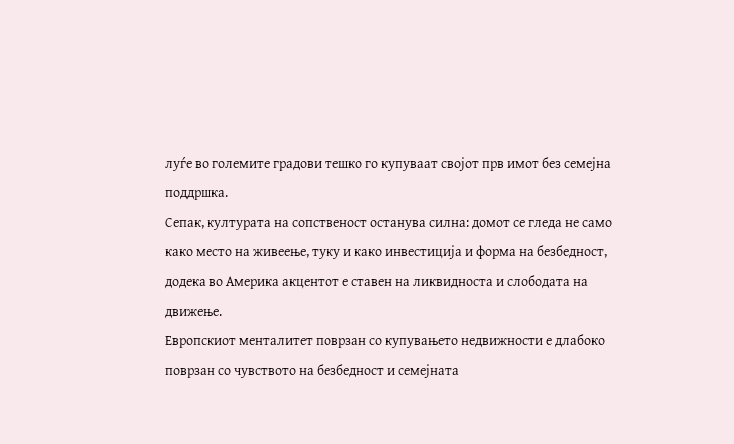луѓе во големите градови тешко го купуваат својот прв имот без семејна поддршка.
Сепак, културата на сопственост останува силна: домот се гледа не само како место на живеење, туку и како инвестиција и форма на безбедност, додека во Америка акцентот е ставен на ликвидноста и слободата на движење.
Европскиот менталитет поврзан со купувањето недвижности е длабоко поврзан со чувството на безбедност и семејната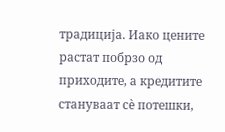традиција. Иако цените растат побрзо од приходите, а кредитите стануваат сè потешки,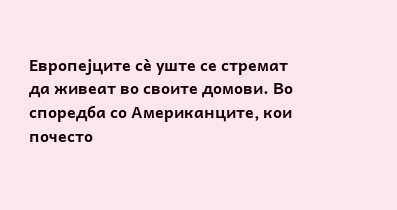Европејците сè уште се стремат да живеат во своите домови. Во споредба со Американците, кои почесто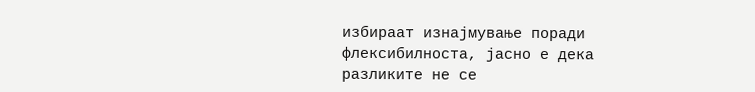избираат изнајмување поради флексибилноста, јасно е дека разликите не се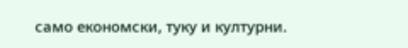само економски, туку и културни.